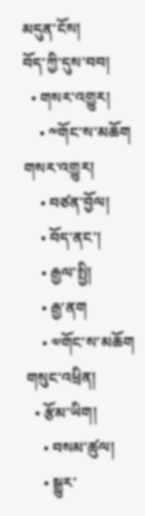མདུན་ངོས།
བོད་ཀྱི་དུས་བབ།
  • གསར་འགྱུར།
    • ༸གོང་ས་མཆོག གསར་འགྱུར།
    • བཙན་བྱོལ།
    • བོད་ནང་།
    • རྒྱལ་སྤྱི།
    • རྒྱ་ནག
    • ༧གོང་ས་མཆོག གསུང་འཕྲིན།
  • རྩོམ་ཡིག།
    • བསམ་ཚུལ།
    • སྒྱུར་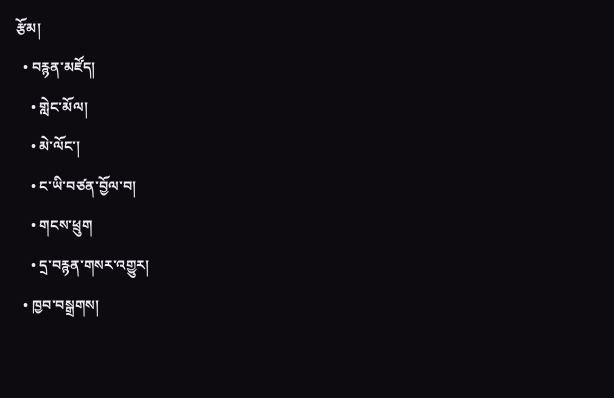རྩོམ།
  • བརྙན་མཛོད།
    • གླེང་མོལ།
    • མེ་ལོང་།
    • ང་ཡི་བཙན་བྱོལ་བ།
    • གངས་ཕྲུག
    • དྲ་བརྙན་གསར་འགྱུར།
  • ཁྱབ་བསྒྲགས།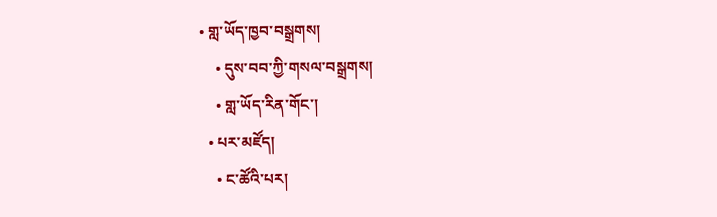• གླ་ཡོད་ཁྱབ་བསྒྲགས།
    • དུས་བབ་ཀྱི་གསལ་བསྒྲགས།
    • གླ་ཡོད་རིན་གོང་།
  • པར་མཛོད།
    • ང་ཚོའི་པར།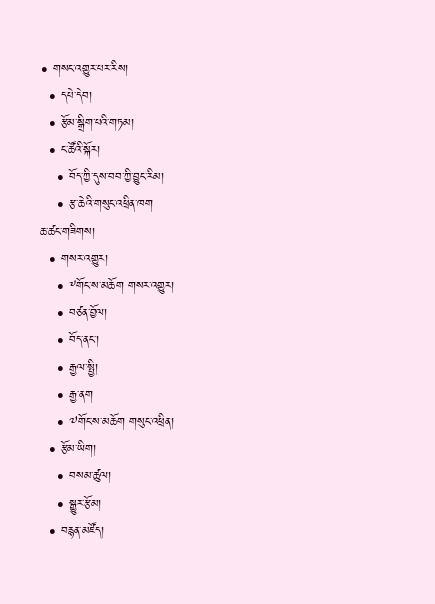• གསང་འགྱུར་པར་རིས།
  • དཔེ་དེབ།
  • རྩོམ་སྒྲིག་པའི་གཏམ།
  • ང་ཚོའི་སྐོར།
    • བོད་ཀྱི་དུས་བབ་ཀྱི་བྱུང་རིམ།
    • རྩ་ཆེའི་གསུང་འཕྲིན་ཁག
ཆ་ཚང་གཟིགས།
  • གསར་འགྱུར།
    • ༸གོང་ས་མཆོག གསར་འགྱུར།
    • བཙན་བྱོལ།
    • བོད་ནང་།
    • རྒྱལ་སྤྱི།
    • རྒྱ་ནག
    • ༧གོང་ས་མཆོག གསུང་འཕྲིན།
  • རྩོམ་ཡིག།
    • བསམ་ཚུལ།
    • སྒྱུར་རྩོམ།
  • བརྙན་མཛོད།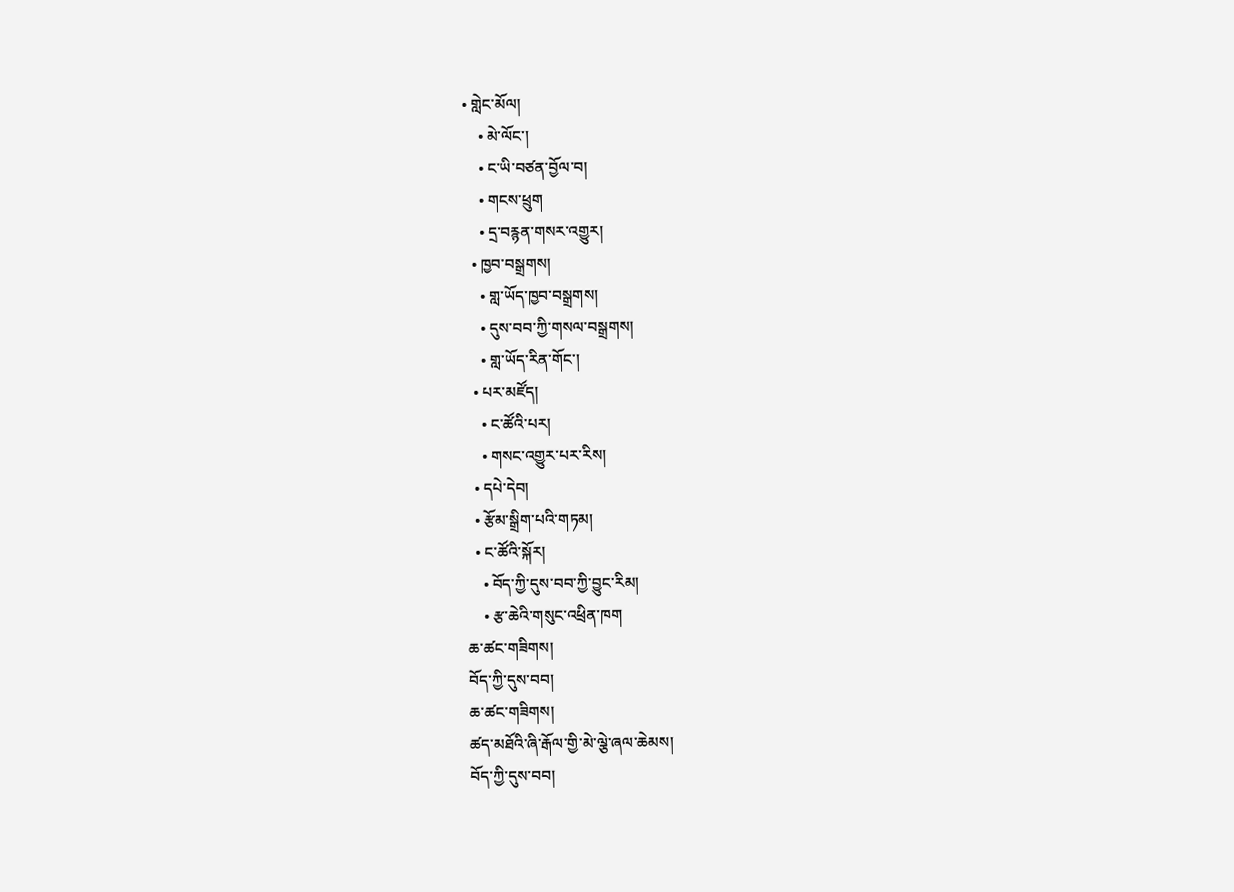• གླེང་མོལ།
    • མེ་ལོང་།
    • ང་ཡི་བཙན་བྱོལ་བ།
    • གངས་ཕྲུག
    • དྲ་བརྙན་གསར་འགྱུར།
  • ཁྱབ་བསྒྲགས།
    • གླ་ཡོད་ཁྱབ་བསྒྲགས།
    • དུས་བབ་ཀྱི་གསལ་བསྒྲགས།
    • གླ་ཡོད་རིན་གོང་།
  • པར་མཛོད།
    • ང་ཚོའི་པར།
    • གསང་འགྱུར་པར་རིས།
  • དཔེ་དེབ།
  • རྩོམ་སྒྲིག་པའི་གཏམ།
  • ང་ཚོའི་སྐོར།
    • བོད་ཀྱི་དུས་བབ་ཀྱི་བྱུང་རིམ།
    • རྩ་ཆེའི་གསུང་འཕྲིན་ཁག
ཆ་ཚང་གཟིགས།
བོད་ཀྱི་དུས་བབ།
ཆ་ཚང་གཟིགས།
ཚད་མཐོའི་ཞི་རྒོལ་གྱི་མེ་ལྕེ་ཞལ་ཆེམས།
བོད་ཀྱི་དུས་བབ།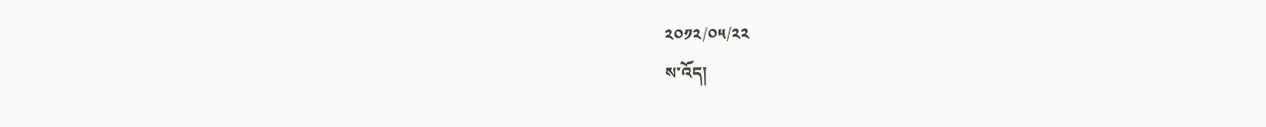༢༠༡༢/༠༥/༢༢
ས་འོད།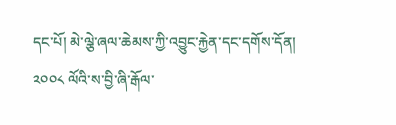དང་པོ། མེ་ལྕེ་ཞལ་ཆེམས་ཀྱི་འབྱུང་རྐྱེན་དང་དགོས་དོན།
༢༠༠༨ ལོའི་ས་བྱི་ཞི་རྒོལ་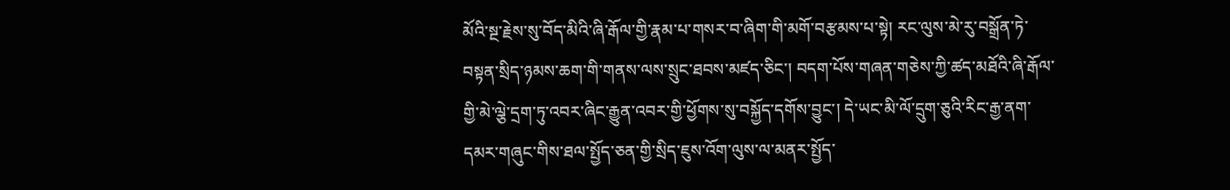མོའི་སྔ་རྗེས་སུ་བོད་མིའི་ཞི་རྒོལ་གྱི་རྣམ་པ་གསར་བ་ཞིག་གི་མགོ་བརྩམས་པ་སྟེ། རང་ལུས་མེ་རུ་བསྒྲོན་ཏེ་བསྟན་སྲིད་ཉམས་ཆག་གི་གནས་ལས་སྲུང་ཐབས་མཛད་ཅིང་། བདག་པོས་གཞན་གཅེས་ཀྱི་ཚད་མཐོའི་ཞི་རྒོལ་གྱི་མེ་ལྕེ་དྲག་ཏུ་འབར་ཞིང་རྒྱུན་འབར་གྱི་ཕྱོགས་སུ་བསྐྱོད་དགོས་བྱུང་། དེ་ཡང་མི་ལོ་དྲུག་ཅུའི་རིང་རྒྱ་ནག་དམར་གཞུང་གིས་ཐལ་སྤྱོད་ཅན་གྱི་སྲིད་ཇུས་འོག་ལུས་ལ་མནར་སྤྱོད་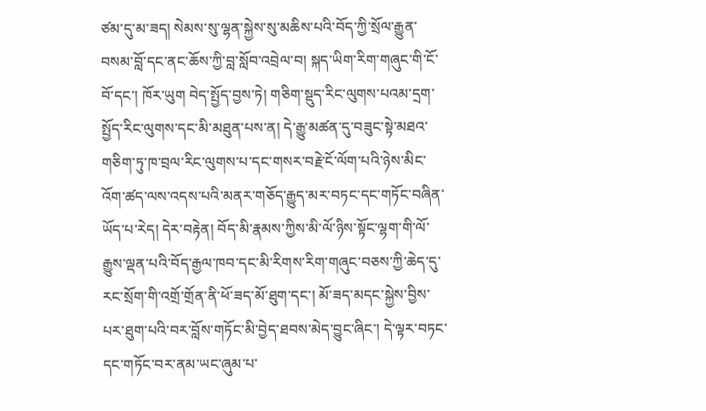ཙམ་དུ་མ་ཟད། སེམས་སུ་ལྷན་སྐྱེས་སུ་མཆིས་པའི་བོད་ཀྱི་སྲོལ་རྒྱུན་བསམ་བློ་དང་ནང་ཆོས་ཀྱི་བླ་སློབ་འབྲེལ་བ། སྐད་ཡིག་རིག་གཞུང་གི་ངོ་བོ་དང་། ཁོར་ཡུག བེད་སྤྱོད་བྱས་ཏེ། གཅིག་སྡུད་རིང་ལུགས་པའམ་དྲག་སྤྱོད་རིང་ལུགས་དང་མི་མཐུན་པས་ན། དེ་རྒྱུ་མཚན་དུ་བཟུང་སྟེ་མཐའ་གཅིག་ཏུ་ཁ་བྲལ་རིང་ལུགས་པ་དང་གསར་བརྗེ་ངོ་ལོག་པའི་ཉེས་མིང་འོག་ཚད་ལས་འདས་པའི་མནར་གཅོད་རྒྱུད་མར་བཏང་དང་གཏོང་བཞིན་ཡོད་པ་རེད། དེར་བརྟེན། བོད་མི་རྣམས་ཀྱིས་མི་ལོ་ཉིས་སྟོང་ལྷག་གི་ལོ་རྒྱུས་ལྡན་པའི་བོད་རྒྱལ་ཁབ་དང་མི་རིགས་རིག་གཞུང་བཅས་ཀྱི་ཆེད་དུ་རང་སྲོག་གི་འགྲོ་གྲོན་ནི་ཕོ་ཟད་མོ་ཐུག་དང་། མོ་ཟད་མདང་སྐྱེས་བྱིས་པར་ཐུག་པའི་བར་བློས་གཏོང་མི་བྱེད་ཐབས་མེད་བྱུང་ཞིང་། དེ་ལྟར་བཏང་དང་གཏོང་བར་ནམ་ཡང་ཞུམ་པ་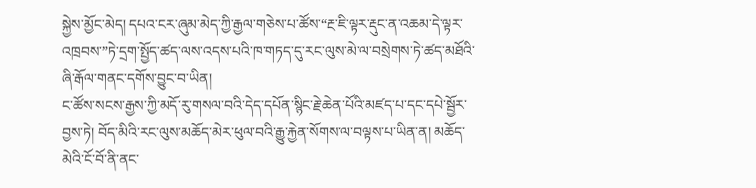སྐྱེས་མྱོང་མེད། དཔའ་ངར་ཞུམ་མེད་ཀྱི་རྒྱལ་གཅེས་པ་ཚོས་“རྔ་ཇི་ལྟར་རྡུང་ན་འཆམ་དེ་ལྟར་འཁྲབས་”ཏེ་དྲག་སྤྱོད་ཚད་ལས་འདས་པའི་ཁ་གཏད་དུ་རང་ལུས་མེ་ལ་བསྲེགས་ཏེ་ཚད་མཐོའི་ཞི་རྒོལ་གནང་དགོས་བྱུང་བ་ཡིན།
ང་ཚོས་སངས་རྒྱས་ཀྱི་མདོ་རུ་གསལ་བའི་དེད་དཔོན་སྙིང་རྗེ་ཆེན་པོའི་མཛད་པ་དང་དཔེ་སྦྱོར་བྱས་ཏེ། བོད་མིའི་རང་ལུས་མཆོད་མེར་ཕུལ་བའི་རྒྱུ་རྐྱེན་སོགས་ལ་བལྟས་པ་ཡིན་ན། མཆོད་མེའི་ངོ་བོ་ནི་ནང་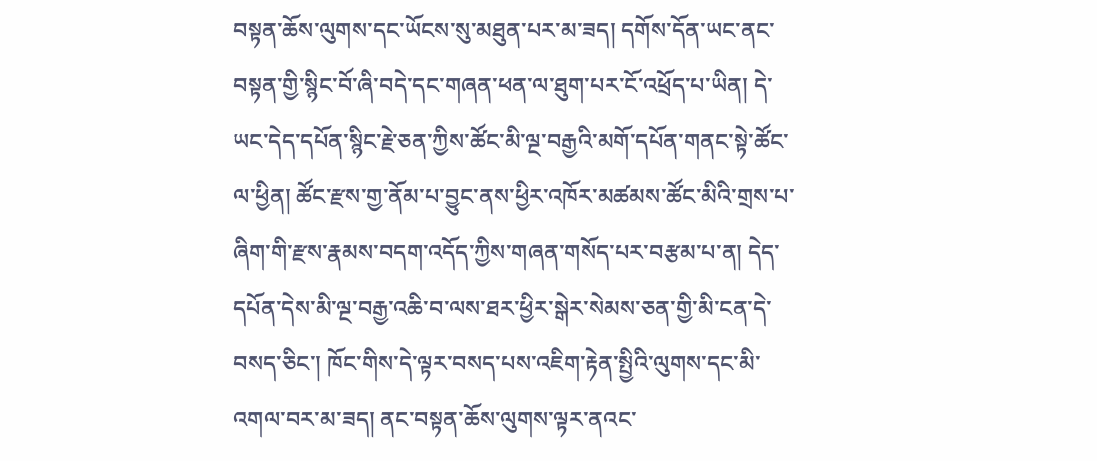བསྟན་ཆོས་ལུགས་དང་ཡོངས་སུ་མཐུན་པར་མ་ཟད། དགོས་དོན་ཡང་ནང་བསྟན་གྱི་སྙིང་བོ་ཞི་བདེ་དང་གཞན་ཕན་ལ་ཐུག་པར་ངོ་འཕྲོད་པ་ཡིན། དེ་ཡང་དེད་དཔོན་སྙིང་རྗེ་ཅན་ཀྱིས་ཚོང་མི་ལྔ་བརྒྱའི་མགོ་དཔོན་གནང་སྟེ་ཚོང་ལ་ཕྱིན། ཚོང་རྫས་གྱ་ནོམ་པ་བྱུང་ནས་ཕྱིར་འཁོར་མཚམས་ཚོང་མིའི་གྲས་པ་ཞིག་གི་རྫས་རྣམས་བདག་འདོད་ཀྱིས་གཞན་གསོད་པར་བརྩམ་པ་ན། དེད་དཔོན་དེས་མི་ལྔ་བརྒྱ་འཆི་བ་ལས་ཐར་ཕྱིར་སྒེར་སེམས་ཅན་གྱི་མི་ངན་དེ་བསད་ཅིང་། ཁོང་གིས་དེ་ལྟར་བསད་པས་འཇིག་རྟེན་སྤྱིའི་ལུགས་དང་མི་འགལ་བར་མ་ཟད། ནང་བསྟན་ཆོས་ལུགས་ལྟར་ནའང་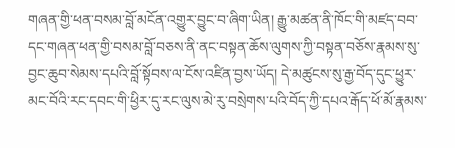གཞན་གྱི་ཕན་བསམ་བློ་མངོན་འགྱུར་བྱུང་བ་ཞིག་ཡིན། རྒྱུ་མཚན་ནི་ཁོང་གི་མཛད་བབ་དང་གཞན་ཕན་གྱི་བསམ་བློ་བཅས་ནི་ནང་བསྟན་ཆོས་ལུགས་ཀྱི་བསྟན་བཅོས་རྣམས་སུ་བྱང་ཆུབ་སེམས་དཔའི་བློ་སྟོབས་ལ་ངོས་འཛིན་བྱས་ཡོད། དེ་མཚུངས་སུ་རྒྱ་བོད་དུང་ཕྱུར་མང་བོའི་རང་དབང་གི་ཕྱིར་དུ་རང་ལུས་མེ་རུ་བསྲེགས་པའི་བོད་ཀྱི་དཔའ་རྒོད་ཕོ་མོ་རྣམས་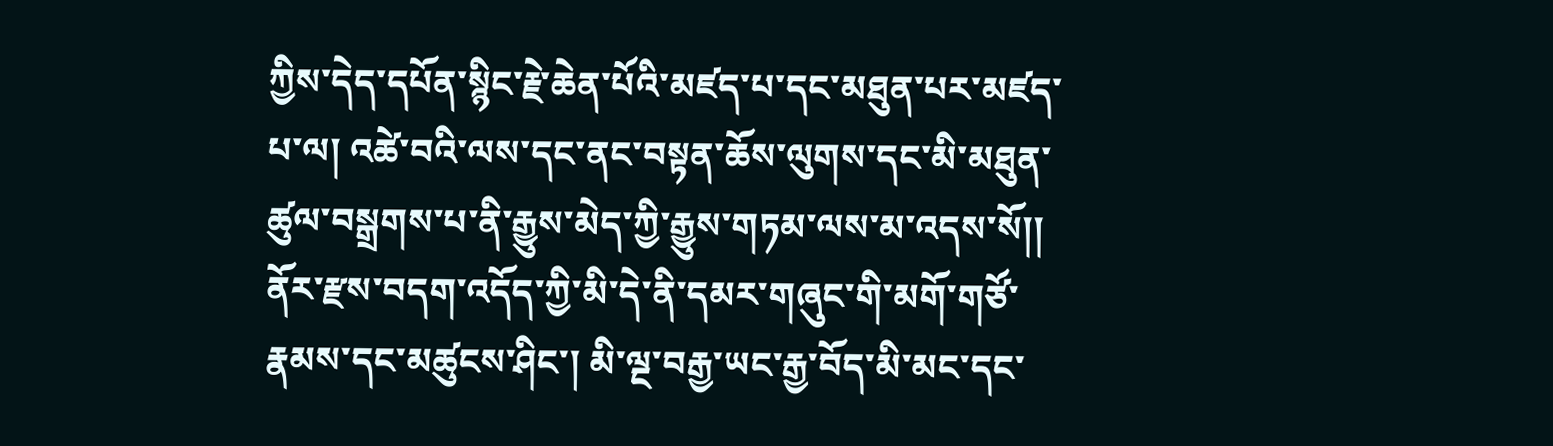ཀྱིས་དེད་དཔོན་སྙིང་རྗེ་ཆེན་པོའི་མཛད་པ་དང་མཐུན་པར་མཛད་པ་ལ། འཚེ་བའི་ལས་དང་ནང་བསྟན་ཆོས་ལུགས་དང་མི་མཐུན་ཚུལ་བསྒྲགས་པ་ནི་རྒྱུས་མེད་ཀྱི་རྒྱུས་གཏམ་ལས་མ་འདས་སོ།། ནོར་རྫས་བདག་འདོད་ཀྱི་མི་དེ་ནི་དམར་གཞུང་གི་མགོ་གཙོ་རྣམས་དང་མཚུངས་ཤིང་། མི་ལྔ་བརྒྱ་ཡང་རྒྱ་བོད་མི་མང་དང་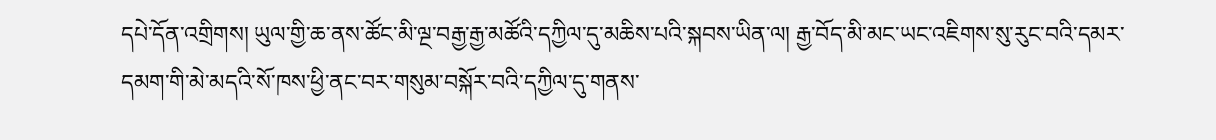དཔེ་དོན་འགྲིགས། ཡུལ་གྱི་ཆ་ནས་ཚོང་མི་ལྔ་བརྒྱ་རྒྱ་མཚོའི་དཀྱིལ་དུ་མཆིས་པའི་སྐབས་ཡིན་ལ། རྒྱ་བོད་མི་མང་ཡང་འཇིགས་སུ་རུང་བའི་དམར་དམག་གི་མེ་མདའི་སོ་ཁས་ཕྱི་ནང་བར་གསུམ་བསྐོར་བའི་དཀྱིལ་དུ་གནས་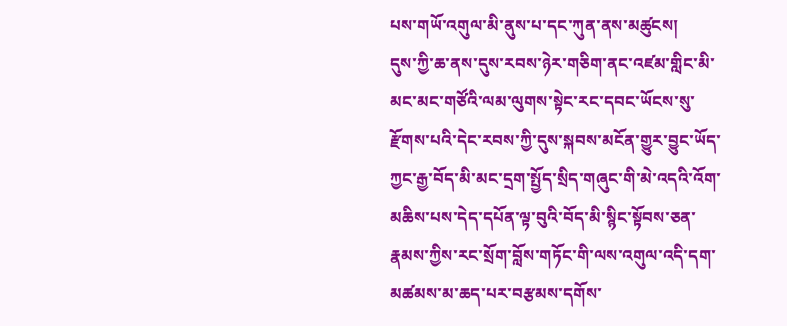པས་གཡོ་འགུལ་མི་ནུས་པ་དང་ཀུན་ནས་མཚུངས།
དུས་ཀྱི་ཆ་ནས་དུས་རབས་ཉེར་གཅིག་ནང་འཛམ་གླིང་མི་མང་མང་གཙོའི་ལམ་ལུགས་སྟེང་རང་དབང་ཡོངས་སུ་རྫོགས་པའི་དེང་རབས་ཀྱི་དུས་སྐབས་མངོན་གྱུར་བྱུང་ཡོད་ཀྱང་རྒྱ་བོད་མི་མང་དྲག་སྤྱོད་སྲིད་གཞུང་གི་མེ་འདའི་འོག་མཆིས་པས་དེད་དཔོན་ལྟ་བུའི་བོད་མི་སྙིང་སྟོབས་ཅན་རྣམས་ཀྱིས་རང་སྲོག་བློས་གཏོང་གི་ལས་འགུལ་འདི་དག་མཚམས་མ་ཆད་པར་བརྩམས་དགོས་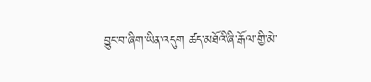བྱུང་བ་ཞིག་ཡིན་འདུག ཚད་མཐོའི་ཞི་རྒོལ་གྱི་མེ་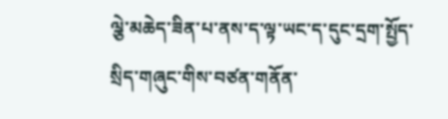ལྕེ་མཆེད་ཟིན་པ་ནས་ད་ལྟ་ཡང་ད་དུང་དྲག་སྤྱོད་སྲིད་གཞུང་གིས་བཙན་གནོན་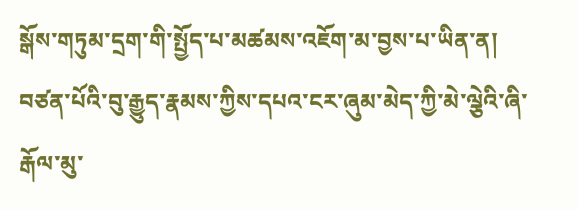སྒོས་གཏུམ་དྲག་གི་སྤྱོད་པ་མཚམས་འཇོག་མ་བྱས་པ་ཡིན་ན། བཙན་པོའི་བུ་རྒྱུད་རྣམས་ཀྱིས་དཔའ་ངར་ཞུམ་མེད་ཀྱི་མེ་ལྕེའི་ཞི་རྒོལ་མུ་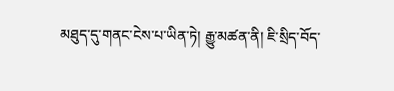མཐུད་དུ་གནང་ངེས་པ་ཡིན་ཏེ། རྒྱུ་མཚན་ནི། ཇི་སྲིད་བོད་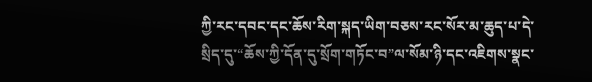ཀྱི་རང་དབང་དང་ཆོས་རིག་སྐད་ཡིག་བཅས་རང་སོར་མ་ཆུད་པ་དེ་སྲིད་དུ་“ཆོས་ཀྱི་དོན་དུ་སྲོག་གཏོང་བ”ལ་སོམ་ཉི་དང་འཇིགས་སྣང་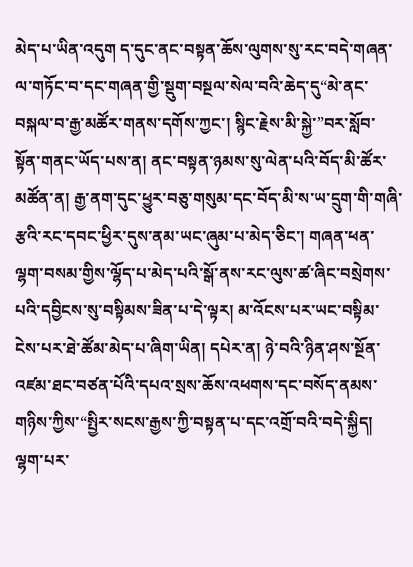མེད་པ་ཡིན་འདུག ད་དུང་ནང་བསྟན་ཆོས་ལུགས་སུ་རང་བདེ་གཞན་ལ་གཏོང་བ་དང་གཞན་གྱི་སྡུག་བསྔལ་སེལ་བའི་ཆེད་དུ“མེ་ནང་བསྐལ་བ་རྒྱ་མཚོར་གནས་དགོས་ཀྱང་། སྙིང་རྗེས་མི་སྐྱེ་”བར་སློབ་སྟོན་གནང་ཡོད་པས་ན། ནང་བསྟན་ཉམས་སུ་ལེན་པའི་བོད་མི་ཚོར་མཚོན་ན། རྒྱ་ནག་དུང་ཕྱུར་བཅུ་གསུམ་དང་བོད་མི་ས་ཡ་དྲུག་གི་གཞི་རྩའི་རང་དབང་ཕྱིར་དུས་ནམ་ཡང་ཞུམ་པ་མེད་ཅིང་། གཞན་ཕན་ལྷག་བསམ་གྱིས་ལྷོད་པ་མེད་པའི་སྒོ་ནས་རང་ལུས་ཚ་ཞིང་བསྲེགས་པའི་དབྱིངས་སུ་བསྟིམས་ཟིན་པ་དེ་ལྟར། མ་འོངས་པར་ཡང་བསྟིམ་ངེས་པར་ཐེ་ཚོམ་མེད་པ་ཞིག་ཡིན། དཔེར་ན། ཉེ་བའི་ཉིན་ཤས་སྔོན་འཛམ་ཐང་བཙན་པོའི་དཔའ་སྲས་ཆོས་འཕགས་དང་བསོད་ནམས་གཉིས་ཀྱིས་“སྤྱིར་སངས་རྒྱས་ཀྱི་བསྟན་པ་དང་འགྲོ་བའི་བདེ་སྐྱིད། ལྷག་པར་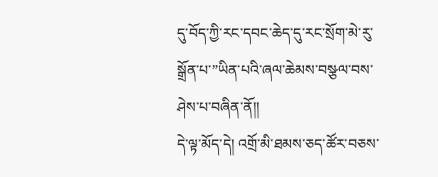དུ་བོད་ཀྱི་རང་དབང་ཆེད་དུ་རང་སྲོག་མེ་རུ་སྒྲོན་པ་”ཡིན་པའི་ཞལ་ཆེམས་བསྩལ་བས་ཤེས་པ་བཞིན་ནོ།།
དེ་ལྟ་མོད་དེ། འགྲོ་མི་ཐམས་ཅད་ཚོར་བཅས་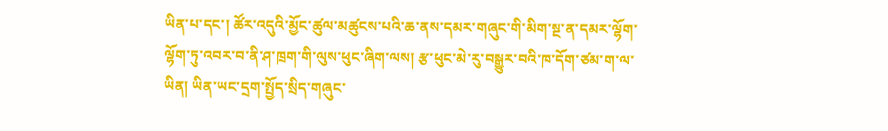ཡིན་པ་དང་། ཚོར་འདུའི་མྱོང་ཚུལ་མཚུངས་པའི་ཆ་ནས་དམར་གཞུང་གི་མིག་སྔ་ན་དམར་ལྷོག་ལྷོག་ཏུ་འབར་བ་ནི་ཤ་ཁྲག་གི་ལུས་ཕུང་ཞིག་ལས། རྩ་ཕུང་མེ་རུ་བསྒྱུར་བའི་ཁ་དོག་ཙམ་ག་ལ་ཡིན། ཡིན་ཡང་དྲག་སྤྱོད་སྲིད་གཞུང་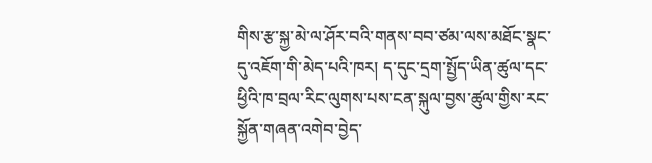གིས་རྩ་སྐྱ་མེ་ལ་ཤོར་བའི་གནས་བབ་ཙམ་ལས་མཐོང་སྣང་དུ་འཇོག་གི་མེད་པའི་ཁར། ད་དུང་དྲག་སྤྱོད་ཡིན་ཚུལ་དང་ཕྱིའི་ཁ་བྲལ་རིང་ལུགས་པས་ངན་སྐུལ་བྱས་ཚུལ་གྱིས་རང་སྐྱོན་གཞན་འགེབ་བྱེད་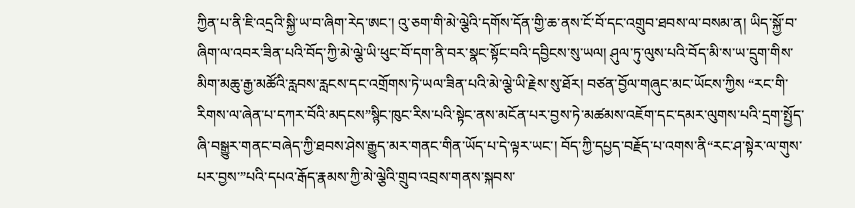ཀྱིན་པ་ནི་ཇི་འདྲའི་སྐྱི་ཡ་བ་ཞིག་རེད་ཨང་། འུ་ཅག་གི་མེ་ལྕེའི་དགོས་དོན་གྱི་ཆ་ནས་ངོ་བོ་དང་འགྲུབ་ཐབས་ལ་བསམ་ན། ཡིད་སྐྱོ་བ་ཞིག་ལ་འབར་ཟིན་པའི་བོད་ཀྱི་མེ་ལྕེ་ཡི་ཕུང་བོ་དག་ནི་བར་སྣང་སྟོང་བའི་དབྱིངས་སུ་ཡལ། ཤུལ་ཏུ་ལུས་པའི་བོད་མི་ས་ཡ་དྲུག་གིས་མིག་མཆུ་རྒྱ་མཚོའི་རླབས་རླངས་དང་འགྲོགས་ཏེ་ཡལ་ཟིན་པའི་མེ་ལྕེ་ཡི་རྗེས་སུ་ཐོར། བཙན་བྱོལ་གཞུང་མང་ཡོངས་ཀྱིས “རང་གི་རིགས་ལ་ཞེན་པ་དཀར་བོའི་མདངས”སྙིང་ཁུང་རིས་པའི་སྟེང་ནས་མངོན་པར་བྱས་ཏེ་མཚམས་འཇོག་དང་དམར་ལུགས་པའི་དྲག་སྤྱོད་ཞི་བསྒྱུར་གནང་བཞེད་ཀྱི་ཐབས་ཤེས་རྒྱུད་མར་གནང་གིན་ཡོད་པ་དེ་ལྟར་ཡང་། བོད་ཀྱི་དཔྱད་བརྗོད་པ་འགས་ནི“རང་ཤ་སྟེར་ལ་གུས་པར་བྱས་”པའི་དཔའ་རྒོད་རྣམས་ཀྱི་མེ་ལྕེའི་གྲུབ་འབྲས་གནས་སྐབས་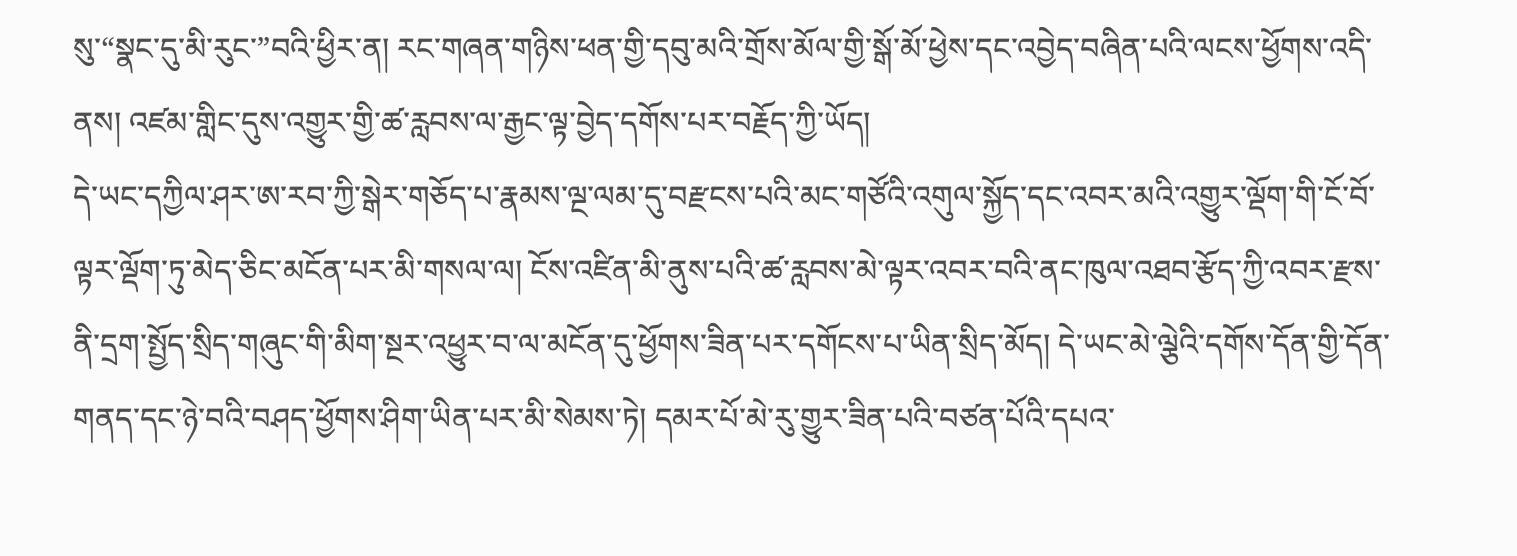སུ་“སྣང་དུ་མི་རུང་”བའི་ཕྱིར་ན། རང་གཞན་གཉིས་ཕན་གྱི་དབུ་མའི་གྲོས་མོལ་གྱི་སྒོ་མོ་ཕྱེས་དང་འབྱེད་བཞིན་པའི་ལངས་ཕྱོགས་འདི་ནས། འཛམ་གླིང་དུས་འགྱུར་གྱི་ཚ་རླབས་ལ་རྒྱང་ལྟ་བྱེད་དགོས་པར་བརྗོད་ཀྱི་ཡོད།
དེ་ཡང་དཀྱིལ་ཤར་ཨ་རབ་ཀྱི་སྒེར་གཅོད་པ་རྣམས་ལྔ་ལམ་དུ་བརྫངས་པའི་མང་གཙོའི་འགུལ་སྐྱོད་དང་འབར་མའི་འགྱུར་ལྡོག་གི་ངོ་བོ་ལྟར་ལྡོག་ཏུ་མེད་ཅིང་མངོན་པར་མི་གསལ་ལ། ངོས་འཛིན་མི་ནུས་པའི་ཚ་རླབས་མེ་ལྟར་འབར་བའི་ནང་ཁུལ་འཐབ་རྩོད་ཀྱི་འབར་རྫས་ནི་དྲག་སྤྱོད་སྲིད་གཞུང་གི་མིག་སྔར་འཕྱུར་བ་ལ་མངོན་དུ་ཕྱོགས་ཟིན་པར་དགོངས་པ་ཡིན་སྲིད་མོད། དེ་ཡང་མེ་ལྕེའི་དགོས་དོན་གྱི་དོན་གནད་དང་ཉེ་བའི་བཤད་ཕྱོགས་ཤིག་ཡིན་པར་མི་སེམས་ཏེ། དམར་པོ་མེ་རུ་གྱུར་ཟིན་པའི་བཙན་པོའི་དཔའ་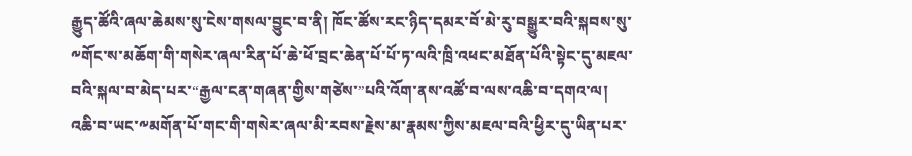རྒྱུད་ཚོའི་ཞལ་ཆེམས་སུ་ངེས་གསལ་བྱུང་བ་ནི། ཁོང་ཚོས་རང་ཉིད་དམར་བོ་མེ་རུ་བསྒྱུར་བའི་སྐབས་སུ་༸གོང་ས་མཆོག་གི་གསེར་ཞལ་རིན་པོ་ཆེ་ཕོ་བྲང་ཆེན་པོ་པོ་ཏ་ལའི་ཁྲི་འཕང་མཐོན་པོའི་སྟེང་དུ་མཇལ་བའི་སྐལ་བ་མེད་པར་“རྒྱལ་ངན་གཞན་གྱིས་གཙེས་”པའི་འོག་ནས་འཚོ་བ་ལས་འཆི་བ་དགའ་ལ། འཆི་བ་ཡང་༸མགོན་པོ་གང་གི་གསེར་ཞལ་མི་རབས་རྗེས་མ་རྣམས་ཀྱིས་མཇལ་བའི་ཕྱིར་དུ་ཡིན་པར་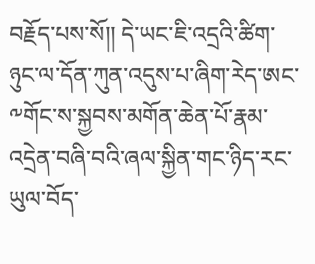བརྗོད་པས་སོ།། དེ་ཡང་ཇི་འདྲའི་ཚིག་ཉུང་ལ་དོན་ཀུན་འདུས་པ་ཞིག་རེད་ཨང་༸གོང་ས་སྐྱབས་མགོན་ཆེན་པོ་རྣམ་འདྲེན་བཞི་བའི་ཞལ་སྐྱིན་གང་ཉིད་རང་ཡུལ་བོད་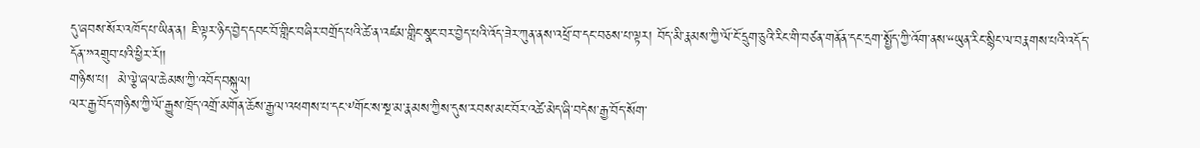དུ་ཞབས་སོར་འཁོད་པ་ཡིན་ན། ཇི་ལྟར་ཉིད་བྱེད་དབང་བོ་གླིང་བཞིར་བགྲོད་པའི་ཚེ་ན་འཛམ་གླིང་སྣང་བར་བྱེད་པའི་འོད་ཟེར་ཀུན་ནས་འཕྲོ་བ་དང་བཅས་པ་ལྟར། བོད་མི་རྣམས་ཀྱི་ལོ་ངོ་དྲུག་ཅུའི་རིང་གི་བཙན་གནོན་དང་དྲག་སྤྱོད་ཀྱི་འོག་ནས་“ཡུན་རིང་སྙིང་ལ་བརྣགས་པའི་འདོད་དོན་”འགྲུབ་པའི་ཕྱིར་རོ།།
གཉིས་པ།  མེ་ལྕེ་ཞལ་ཆེམས་ཀྱི་འབོད་བསྐུལ།
ལར་རྒྱ་བོད་གཉིས་ཀྱི་ལོ་རྒྱུས་ཁྲོད་འགྲོ་མགོན་ཆོས་རྒྱལ་འཕགས་པ་དང་༸གོང་ས་སྔ་མ་རྣམས་ཀྱིས་དུས་རབས་མང་བོར་འཚེ་མེད་ཞི་བདེས་རྒྱ་བོད་སོག་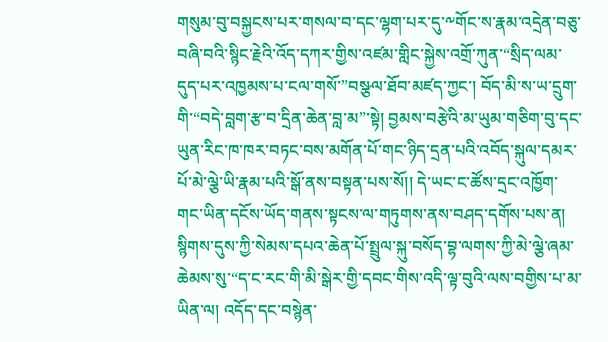གསུམ་བུ་བསྐྱངས་པར་གསལ་བ་དང་ལྷག་པར་དུ་༸གོང་ས་རྣམ་འདྲེན་བཅུ་བཞི་བའི་སྙིང་རྗེའི་འོད་དཀར་གྱིས་འཛམ་གླིང་སྐྱེས་འགྲོ་ཀུན་“སྲིད་ལམ་དུད་པར་འཁྱམས་པ་ངལ་གསོ་”བསྩལ་ཐོབ་མཛད་ཀྱང་། བོད་མི་ས་ཡ་དྲུག་གི་“བདེ་བླག་རྩ་བ་དྲིན་ཆེན་བླ་མ”་སྟེ། བྱམས་བརྩེའི་མ་ཡུམ་གཅིག་བུ་དང་ཡུན་རིང་ཁ་ཁར་བཏང་བས་མགོན་པོ་གང་ཉིད་དྲན་པའི་འབོད་སྐུལ་དམར་པོ་མེ་ལྕེ་ཡི་རྣམ་པའི་སྒོ་ནས་བསྟན་པས་སོ།། དེ་ཡང་ང་ཚོས་དྲང་འཁྱོག་གང་ཡིན་དངོས་ཡོད་གནས་སྟངས་ལ་གཏུགས་ནས་བཤད་དགོས་པས་ན། སྙིགས་དུས་ཀྱི་སེམས་དཔའ་ཆེན་པོ་སྤྲུལ་སྐུ་བསོད་བྷ་ལགས་ཀྱི་མེ་ལྕེ་ཞམ་ཆེམས་སུ་“ད་ང་རང་གི་མི་སྒེར་གྱི་དབང་གིས་འདི་ལྟ་བུའི་ལས་བགྱིས་པ་མ་ཡིན་ལ། འདོད་དང་བསྙེན་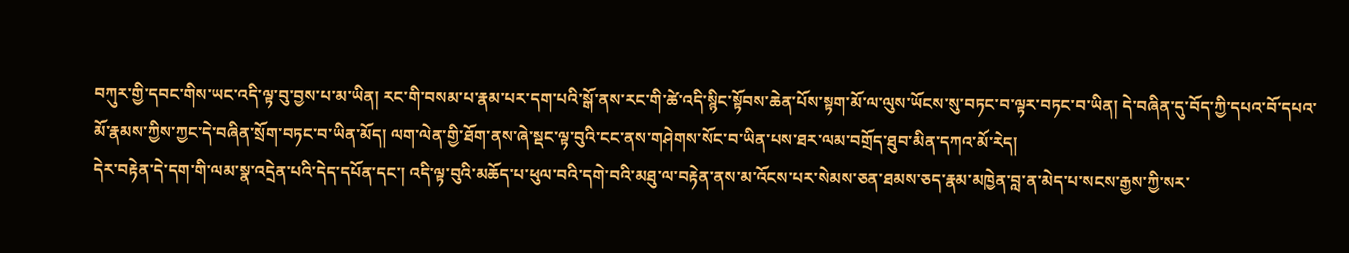བཀུར་གྱི་དབང་གིས་ཡང་འདི་ལྟ་བུ་བྱས་པ་མ་ཡིན། རང་གི་བསམ་པ་རྣམ་པར་དག་པའི་སྒོ་ནས་རང་གི་ཚེ་འདི་སྙིང་སྟོབས་ཆེན་པོས་སྟག་མོ་ལ་ལུས་ཡོངས་སུ་བཏང་བ་ལྟར་བཏང་བ་ཡིན། དེ་བཞིན་དུ་བོད་ཀྱི་དཔའ་བོ་དཔའ་མོ་རྣམས་ཀྱིས་ཀྱང་དེ་བཞིན་སྲོག་བཏང་བ་ཡིན་མོད། ལག་ལེན་གྱི་ཐོག་ནས་ཞེ་སྡང་ལྟ་བུའི་ངང་ནས་གཤེགས་སོང་བ་ཡིན་པས་ཐར་ལམ་བགྲོད་ཐུབ་མིན་དཀའ་མོ་རེད།
དེར་བརྟེན་དེ་དག་གི་ལམ་སྣ་འདྲེན་པའི་དེད་དཔོན་དང་། འདི་ལྟ་བུའི་མཆོད་པ་ཕུལ་བའི་དགེ་བའི་མཐུ་ལ་བརྟེན་ནས་མ་འོངས་པར་སེམས་ཅན་ཐམས་ཅད་རྣམ་མཁྱེན་བླ་ན་མེད་པ་སངས་རྒྱས་ཀྱི་སར་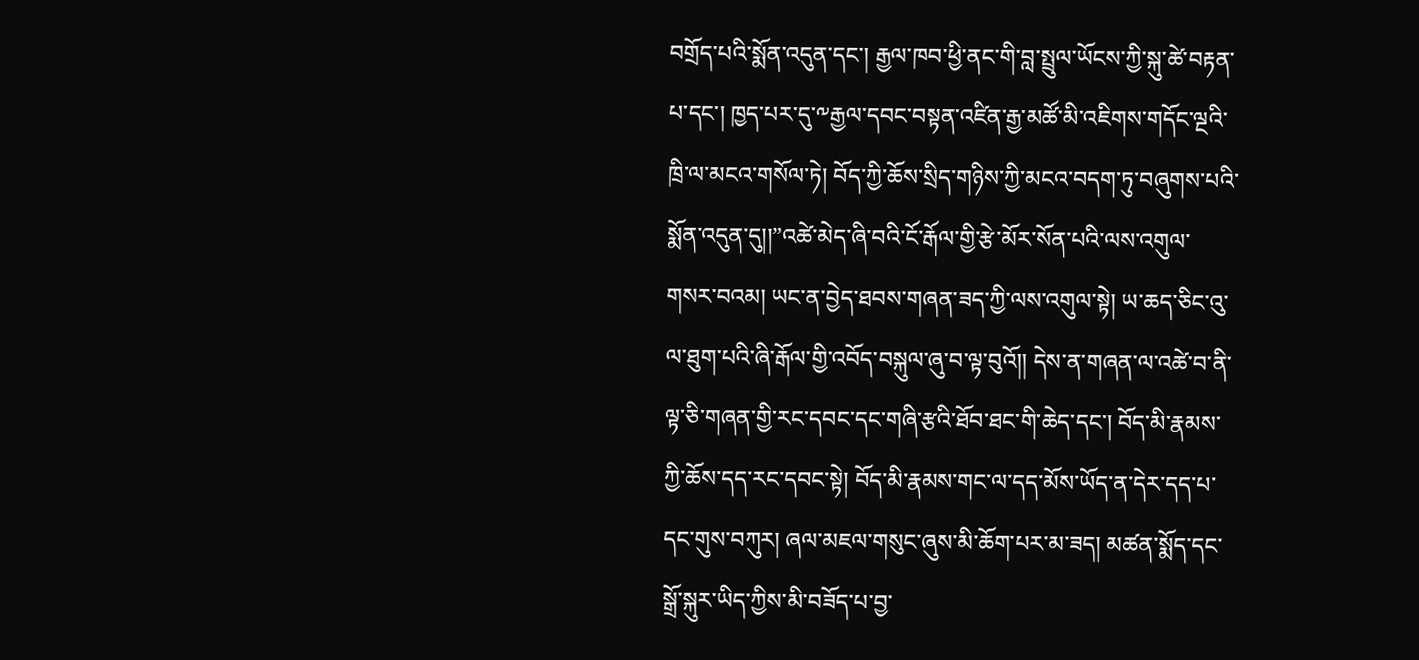བགྲོད་པའི་སྨོན་འདུན་དང་། རྒྱལ་ཁབ་ཕྱི་ནང་གི་བླ་སྤྲུལ་ཡོངས་ཀྱི་སྐུ་ཚེ་བརྟན་པ་དང་། ཁྱད་པར་དུ་༸རྒྱལ་དབང་བསྟན་འཛིན་རྒྱ་མཚོ་མི་འཇིགས་གདོང་ལྔའི་ཁྲི་ལ་མངའ་གསོལ་ཏེ། བོད་ཀྱི་ཆོས་སྲིད་གཉིས་ཀྱི་མངའ་བདག་ཏུ་བཞུགས་པའི་སྨོན་འདུན་དུ།།”འཚེ་མེད་ཞི་བའི་ངོ་རྒོལ་གྱི་རྩེ་མོར་སོན་པའི་ལས་འགུལ་གསར་བའམ། ཡང་ན་བྱེད་ཐབས་གཞན་ཟད་ཀྱི་ལས་འགུལ་སྟེ། ཡ་ཆད་ཅིང་འུ་ལ་ཐུག་པའི་ཞི་རྒོལ་གྱི་འབོད་བསྐུལ་ཞུ་བ་ལྟ་བུའོ།། དེས་ན་གཞན་ལ་འཚེ་བ་ནི་ལྟ་ཅི་གཞན་གྱི་རང་དབང་དང་གཞི་རྩའི་ཐོབ་ཐང་གི་ཆེད་དང་། བོད་མི་རྣམས་ཀྱི་ཆོས་དད་རང་དབང་སྟེ། བོད་མི་རྣམས་གང་ལ་དད་མོས་ཡོད་ན་དེར་དད་པ་དང་གུས་བཀུར། ཞལ་མཇལ་གསུང་ཞུས་མི་ཆོག་པར་མ་ཟད། མཚན་སྨོད་དང་སྒྲོ་སྐུར་ཡིད་ཀྱིས་མི་བཟོད་པ་བྱ་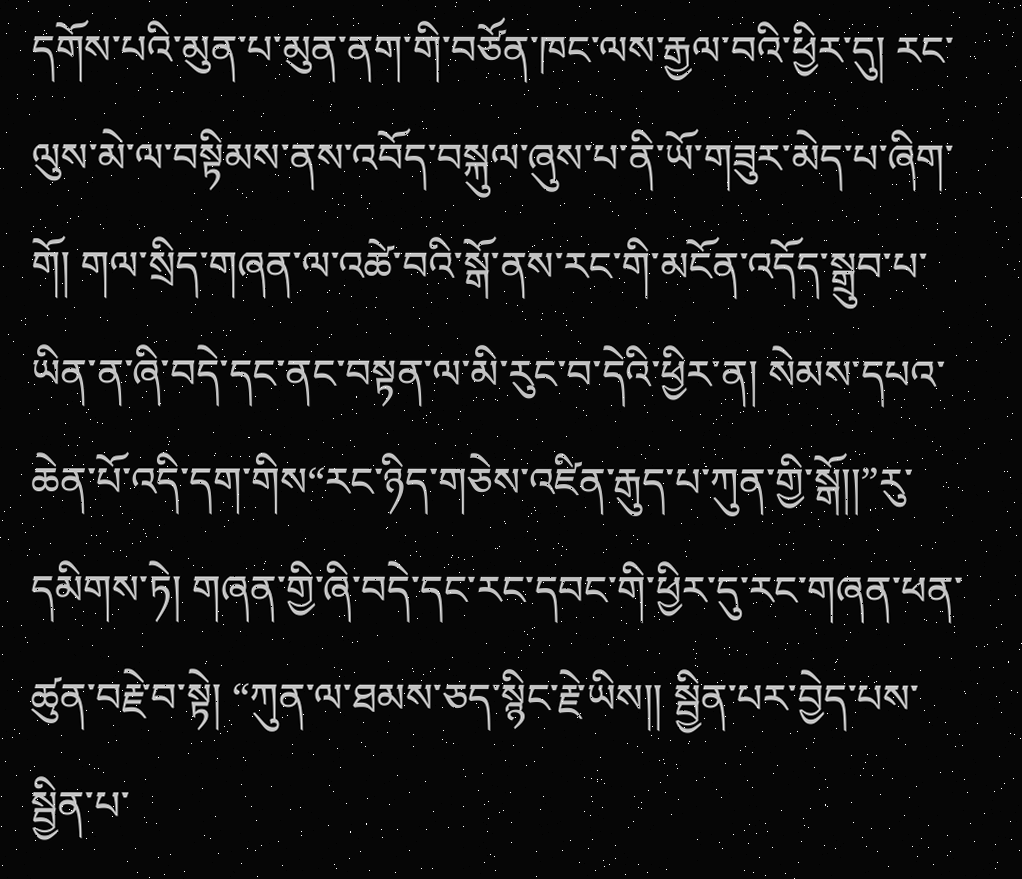དགོས་པའི་མུན་པ་མུན་ནག་གི་བཙོན་ཁང་ལས་རྒྱལ་བའི་ཕྱིར་དུ། རང་ལུས་མེ་ལ་བསྟིམས་ནས་འབོད་བསྐུལ་ཞུས་པ་ནི་ཡོ་གཟུར་མེད་པ་ཞིག་གོ། གལ་སྲིད་གཞན་ལ་འཚེ་བའི་སྒོ་ནས་རང་གི་མངོན་འདོད་སྒྲུབ་པ་ཡིན་ན་ཞི་བདེ་དང་ནང་བསྟན་ལ་མི་རུང་བ་དེའི་ཕྱིར་ན། སེམས་དཔའ་ཆེན་པོ་འདི་དག་གིས“རང་ཉིད་གཅེས་འཛིན་རྒུད་པ་ཀུན་གྱི་སྒོ།།”རུ་དམིགས་ཏེ། གཞན་གྱི་ཞི་བདེ་དང་རང་དབང་གི་ཕྱིར་དུ་རང་གཞན་ཕན་ཚུན་བརྗེ་བ་སྟེ། “ཀུན་ལ་ཐམས་ཅད་སྙིང་རྗེ་ཡིས།། སྦྱིན་པར་བྱེད་པས་སྦྱིན་པ་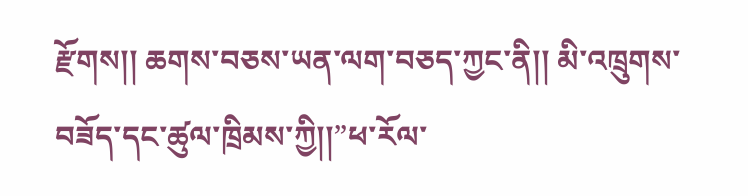རྫོགས།། ཆགས་བཅས་ཡན་ལག་བཅད་ཀྱང་ནི།། མི་འཁྲུགས་བཟོད་དང་ཚུལ་ཁྲིམས་ཀྱི།།”ཕ་རོལ་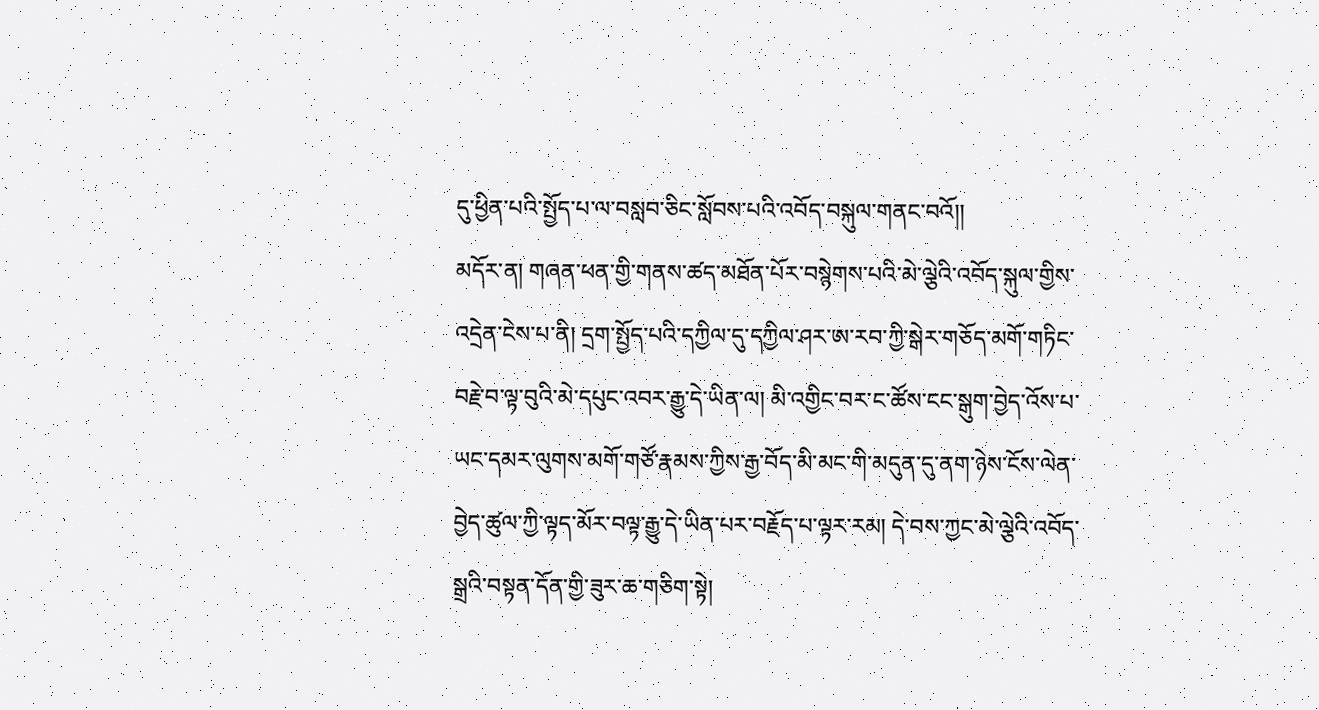དུ་ཕྱིན་པའི་སྤྱོད་པ་ལ་བསླབ་ཅིང་སློབས་པའི་འབོད་བསྐུལ་གནང་བའོ།།
མདོར་ན། གཞན་ཕན་གྱི་གནས་ཚད་མཐོན་པོར་བསྙེགས་པའི་མེ་ལྕེའི་འབོད་སྐུལ་གྱིས་འདྲེན་ངེས་པ་ནི། དྲག་སྤྱོད་པའི་དཀྱིལ་དུ་དཀྱིལ་ཤར་ཨ་རབ་ཀྱི་སྒེར་གཅོད་མགོ་གཏིང་བརྗེ་བ་ལྟ་བུའི་མེ་དཔུང་འབར་རྒྱུ་དེ་ཡིན་ལ། མི་འགྱིང་བར་ང་ཚོས་ངང་སྒུག་བྱེད་འོས་པ་ཡང་དམར་ལུགས་མགོ་གཙོ་རྣམས་ཀྱིས་རྒྱ་བོད་མི་མང་གི་མདུན་དུ་ནག་ཉེས་ངོས་ལེན་བྱེད་ཚུལ་ཀྱི་ལྟད་མོར་བལྟ་རྒྱུ་དེ་ཡིན་པར་བརྗོད་པ་ལྟར་རམ། དེ་བས་ཀྱང་མེ་ལྕེའི་འབོད་སྒྲའི་བསྟན་དོན་གྱི་ཟུར་ཆ་གཅིག་སྟེ།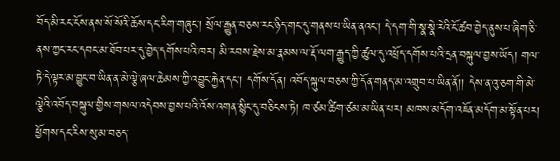བོད་མི་རང་ངོས་ནས་སོ་སོའི་ཆོས་དང་རིག་གཞུང་། སྲོལ་རྒྱུན་བཅས་རང་ཉིད་གང་དུ་གནས་པ་ཡིན་ནའང་། དེ་དག་གི་སྣ་སྣེ་རེའི་ངོ་ཚབ་བྱེད་ནུས་པ་ཞིག་ཅི་ནས་ཀྱང་རང་དབང་མ་ཐོབ་པར་དུ་བྱེད་དགོས་པའི་ཁར། མི་རབས་རྗེས་མ་རྣམས་ལ་རྡོ་ལག་རྒྱུད་ཀྱི་ཚུལ་དུ་འཕྲོད་དགོས་པའི་དྲན་བསྐུལ་བྱས་ཡོད། གལ་ཏེ་དེ་ལྟར་མ་བྱུང་བ་ཡིན་ན་མེ་ལྕེ་ཞལ་ཆེམས་ཀྱི་འབྱུང་རྐྱེན་དང་། དགོས་དོན། འབོད་སྐུལ་བཅས་ཀྱི་དོན་གནད་མ་འགྲུབ་པ་ཡིན་ནོ།། དེས་ན་འུ་ཅག་གི་མེ་ལྕེའི་འབོད་བསྐུལ་གྱིས་གསལ་འདེབས་བྱས་པའི་འོས་འགན་སྙིང་དུ་བཅིངས་ཏེ། ཁ་ཙམ་ཚིག་ཙམ་མ་ཡིན་པར། མཁས་མདོག་འཇོན་མདོག་མ་སྟོན་པར། ཕྱོགས་དང་རིས་སུ་མ་བཅད་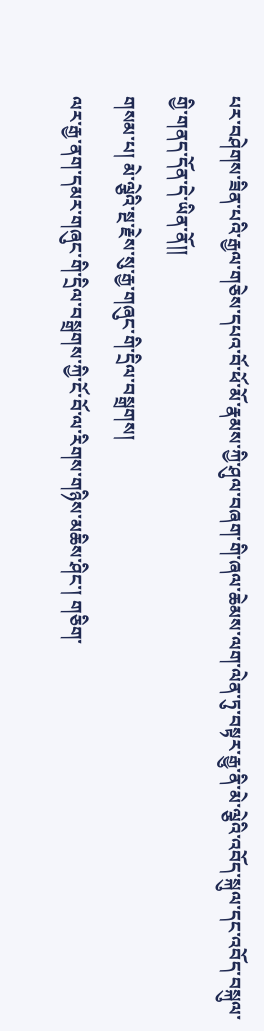པར་བཤེགས་ཟིན་པའི་རྒྱལ་གཅེས་དཔའ་བོ་ཕོ་མོ་རྣམས་ཀྱི་ཤུལ་བཞག་གི་ཞལ་ཆེམས་ལག་ལེན་ཏུ་བསྟར་རྒྱུ་ནི་མེ་ལྕེའི་འབོད་སྐུལ་དང་འབོད་བསྐུལ་གྱི་གནད་དོན་དེ་ཡིན་ནོ།།
གསམ་པ། མེ་ལྕེའི་སྔ་རྗེས་སུ་རྒྱ་གཞུང་གི་དྲིལ་བསྒྲགས།
ལར་རྒྱ་ནག་དམར་གཞུང་གི་དྲིལ་བསྒྲགས་ཀྱི་ངོ་བོ་ལ་རིགས་གཉིས་མཆིས་ཤིང་། གཅིག་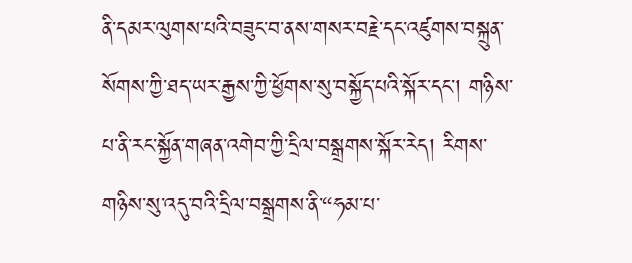ནི་དམར་ལུགས་པའི་བཟུང་བ་ནས་གསར་བརྗེ་དང་འཛུགས་བསྐྲུན་སོགས་ཀྱི་ཐད་ཡར་རྒྱས་ཀྱི་ཕྱོགས་སུ་བསྐྱོད་པའི་སྐོར་དང་། གཉིས་པ་ནི་རང་སྐྱོན་གཞན་འགེབ་ཀྱི་དྲིལ་བསྒྲགས་སྐོར་རེད། རིགས་གཉིས་སུ་འདུ་བའི་དྲིལ་བསྒྲགས་ནི་“ཧམ་པ་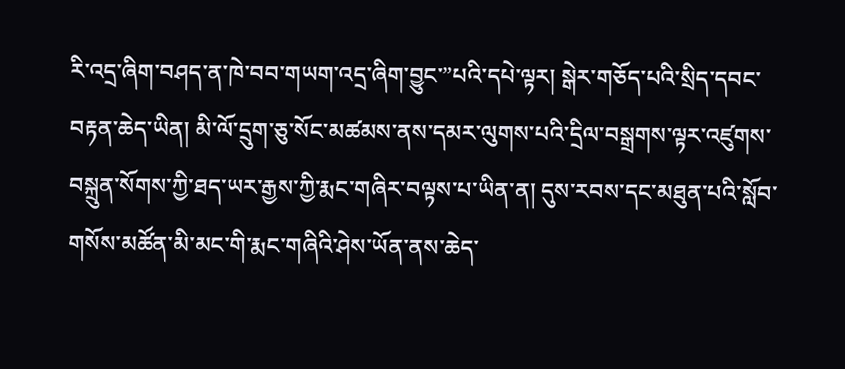རི་འདྲ་ཞིག་བཤད་ན་ཁེ་བབ་གཡག་འདྲ་ཞིག་བྱུང་”པའི་དཔེ་ལྟར། སྒེར་གཅོད་པའི་སྲིད་དབང་བརྟན་ཆེད་ཡིན། མི་ལོ་དྲུག་ཅུ་སོང་མཚམས་ནས་དམར་ལུགས་པའི་དྲིལ་བསྒྲགས་ལྟར་འཛུགས་བསྐྲུན་སོགས་ཀྱི་ཐད་ཡར་རྒྱས་ཀྱི་རྨང་གཞིར་བལྟས་པ་ཡིན་ན། དུས་རབས་དང་མཐུན་པའི་སློབ་གསོས་མཚོན་མི་མང་གི་རྨང་གཞིའི་ཤེས་ཡོན་ནས་ཆེད་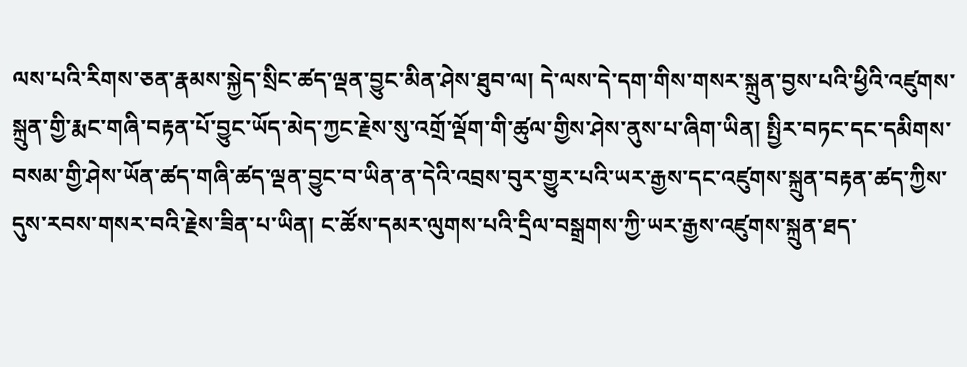ལས་པའི་རིགས་ཅན་རྣམས་སྐྱེད་སྲིང་ཚད་ལྡན་བྱུང་མིན་ཤེས་ཐུབ་ལ། དེ་ལས་དེ་དག་གིས་གསར་སྐྲུན་བྱས་པའི་ཕྱིའི་འཛུགས་སྐྲུན་གྱི་རྨང་གཞི་བརྟན་པོ་བྱུང་ཡོད་མེད་ཀྱང་རྗེས་སུ་འགྲོ་ལྡོག་གི་ཚུལ་གྱིས་ཤེས་ནུས་པ་ཞིག་ཡིན། སྤྱིར་བཏང་དང་དམིགས་བསམ་གྱི་ཤེས་ཡོན་ཚད་གཞི་ཚད་ལྡན་བྱུང་བ་ཡིན་ན་དེའི་འབྲས་བུར་གྱུར་པའི་ཡར་རྒྱས་དང་འཛུགས་སྐྲུན་བརྟན་ཚད་ཀྱིས་དུས་རབས་གསར་བའི་རྗེས་ཟིན་པ་ཡིན། ང་ཚོས་དམར་ལུགས་པའི་དྲིལ་བསྒྲགས་ཀྱི་ཡར་རྒྱས་འཛུགས་སྐྲུན་ཐད་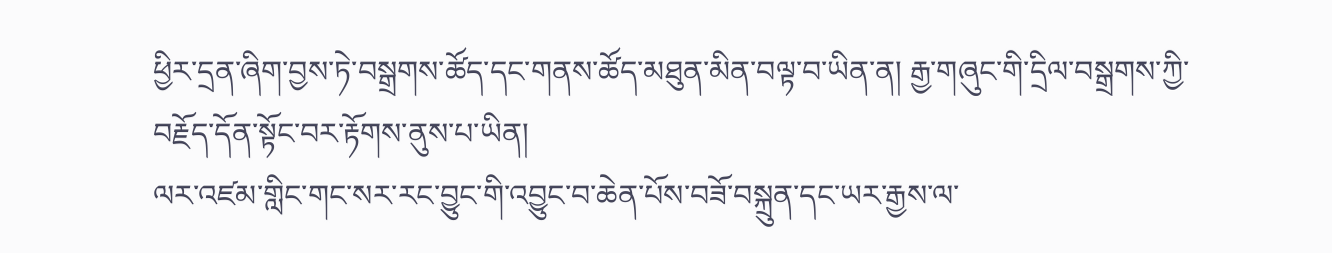ཕྱིར་དྲན་ཞིག་བྱས་ཏེ་བསྒྲགས་ཚོད་དང་གནས་ཚོད་མཐུན་མིན་བལྟ་བ་ཡིན་ན། རྒྱ་གཞུང་གི་དྲིལ་བསྒྲགས་ཀྱི་བརྗོད་དོན་སྟོང་བར་རྟོགས་ནུས་པ་ཡིན།
ལར་འཛམ་གླིང་གང་སར་རང་བྱུང་གི་འབྱུང་བ་ཆེན་པོས་བཟོ་བསྐྲུན་དང་ཡར་རྒྱས་ལ་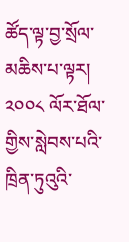ཚོད་ལྟ་བྱ་སྲོལ་མཆིས་པ་ལྟར། ༢༠༠༨ ལོར་ཐོལ་གྱིས་སླེབས་པའི་ཁྲིན་ཏུའུའི་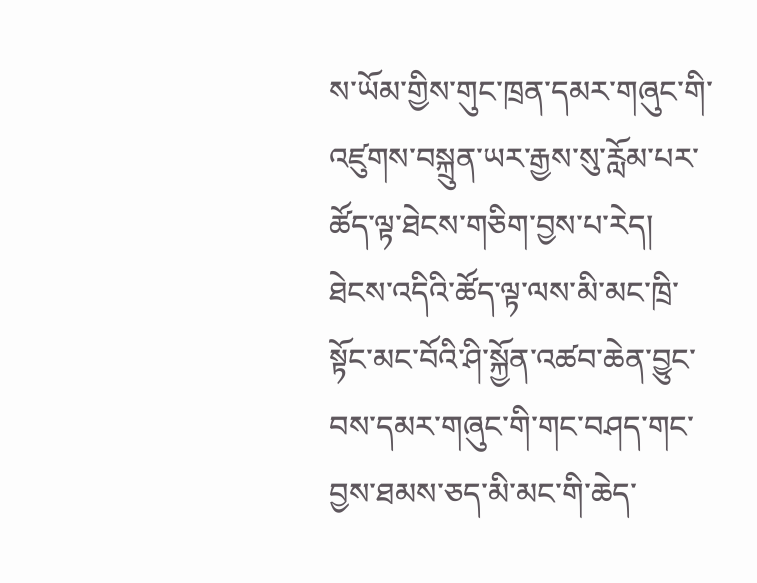ས་ཡོམ་གྱིས་གུང་ཁྲན་དམར་གཞུང་གི་འཛུགས་བསྐྲུན་ཡར་རྒྱས་སུ་རློམ་པར་ཚོད་ལྟ་ཐེངས་གཅིག་བྱས་པ་རེད། ཐེངས་འདིའི་ཚོད་ལྟ་ལས་མི་མང་ཁྲི་སྟོང་མང་བོའི་ཤི་སྐྱོན་འཚབ་ཆེན་བྱུང་བས་དམར་གཞུང་གི་གང་བཤད་གང་བྱས་ཐམས་ཅད་མི་མང་གི་ཆེད་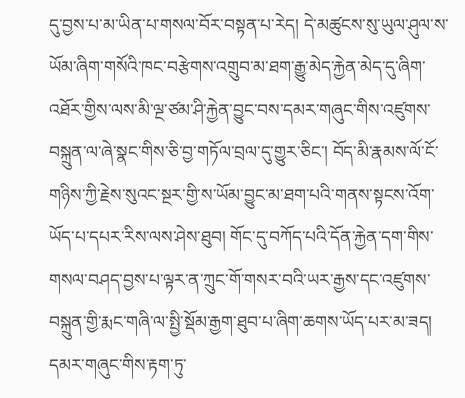དུ་བྱས་པ་མ་ཡིན་པ་གསལ་བོར་བསྟན་པ་རེད། དེ་མཚུངས་སུ་ཡུལ་ཤུལ་ས་ཡོམ་ཞིག་གསོའི་ཁང་བརྩེགས་འགྲུབ་མ་ཐག་རྒྱུ་མེད་རྐྱེན་མེད་དུ་ཞིག་འཐོར་གྱིས་ལས་མི་ལྔ་ཙམ་ཤི་རྐྱེན་བྱུང་བས་དམར་གཞུང་གིས་འཛུགས་བསྐྲུན་ལ་ཞེ་སྣང་གིས་ཅི་བྱ་གཏོལ་བྲལ་དུ་གྱུར་ཅིང་། བོད་མི་རྣམས་ལོ་ངོ་གཉིས་ཀྱི་རྗེས་སུའང་སྔར་གྱི་ས་ཡོམ་བྱུང་མ་ཐག་པའི་གནས་སྟངས་འོག་ཡོད་པ་དཔར་རིས་ལས་ཤེས་ཐུབ། གོང་དུ་བཀོད་པའི་དོན་རྐྱེན་དག་གིས་གསལ་བཤད་བྱས་པ་ལྟར་ན་ཀྲུང་གོ་གསར་བའི་ཡར་རྒྱས་དང་འཛུགས་བསྐྲུན་གྱི་རྨང་གཞི་ལ་སྤྱི་སྡོམ་རྒྱག་ཐུབ་པ་ཞིག་ཆགས་ཡོད་པར་མ་ཟད། དམར་གཞུང་གིས་རྟག་ཏུ་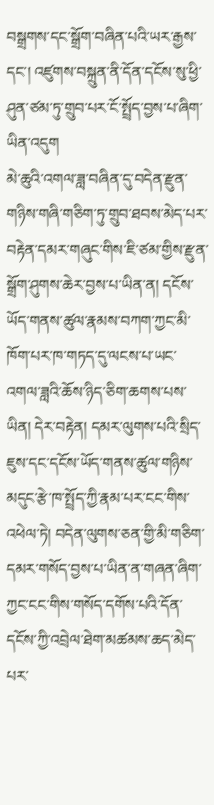བསྒྲགས་དང་སྒྲོག་བཞིན་པའི་ཡར་རྒྱས་དང་། འཛུགས་བསྐྲུན་ནི་དོན་དངོས་སུ་ཕྱི་ཤུན་ཙམ་ཏུ་གྲུབ་པར་ངོ་སྤྲོད་བྱས་པ་ཞིག་ཡིན་འདུག
མེ་ཆུའི་འགལ་ཟླ་བཞིན་དུ་བདེན་རྫུན་གཉིས་གཞི་གཅིག་ཏུ་གྲུབ་ཐབས་མེད་པར་བརྟེན་དམར་གཞུང་གིས་ཇི་ཙམ་གྱིས་རྫུན་སྒྲོག་ཤུགས་ཆེར་བྱས་པ་ཡིན་ན། དངོས་ཡོད་གནས་ཚུལ་རྣམས་བཀག་ཀྱང་མི་ཁོག་པར་ཁ་གཏད་དུ་ལངས་པ་ཡང་འགལ་ཟླའི་ཆོས་ཉིད་ཅིག་ཆགས་པས་ཡིན། དེར་བརྟེན། དམར་ལུགས་པའི་སྲིད་ཇུས་དང་དངོས་ཡོད་གནས་ཚུལ་གཉིས་མདུང་རྩེ་ཁ་སྤྲོད་ཀྱི་རྣམ་པར་ངང་གིས་འཕེལ་ཏེ། བདེན་ལུགས་ཅན་གྱི་མི་གཅིག་དམར་གསོད་བྱས་པ་ཡིན་ན་གཞན་ཞིག་ཀྱང་ངང་གིས་གསོད་དགོས་པའི་དོན་དངོས་ཀྱི་འབྲེལ་ཐེག་མཚམས་ཆད་མེད་པར་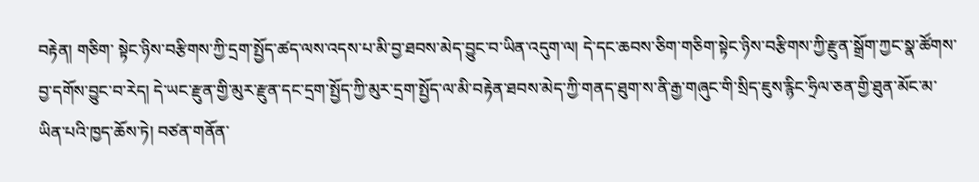བརྟེན། གཅིག་ སྟེང་ཉིས་བརྩིགས་ཀྱི་དྲག་སྤྱོད་ཚད་ལས་འདས་པ་མི་བྱ་ཐབས་མེད་བྱུང་བ་ཡིན་འདུག་ལ། དེ་དང་ཆབས་ཅིག་གཅིག་སྟེང་ཉིས་བརྩིགས་ཀྱི་རྫུན་སྒྲོག་ཀྱང་སྣ་ཚོགས་བྱ་དགོས་བྱུང་བ་རེད། དེ་ཡང་རྫུན་གྱི་མུར་རྫུན་དང་དྲག་སྤྱོད་ཀྱི་མུར་དྲག་སྤྱོད་ལ་མི་བརྟེན་ཐབས་མེད་ཀྱི་གནད་ཐུག་ས་ནི་རྒྱ་གཞུང་གི་སྲིད་ཇུས་རྙིང་ཧྲིལ་ཅན་གྱི་ཐུན་མོང་མ་ཡིན་པའི་ཁྱད་ཆོས་ཏེ། བཙན་གནོན་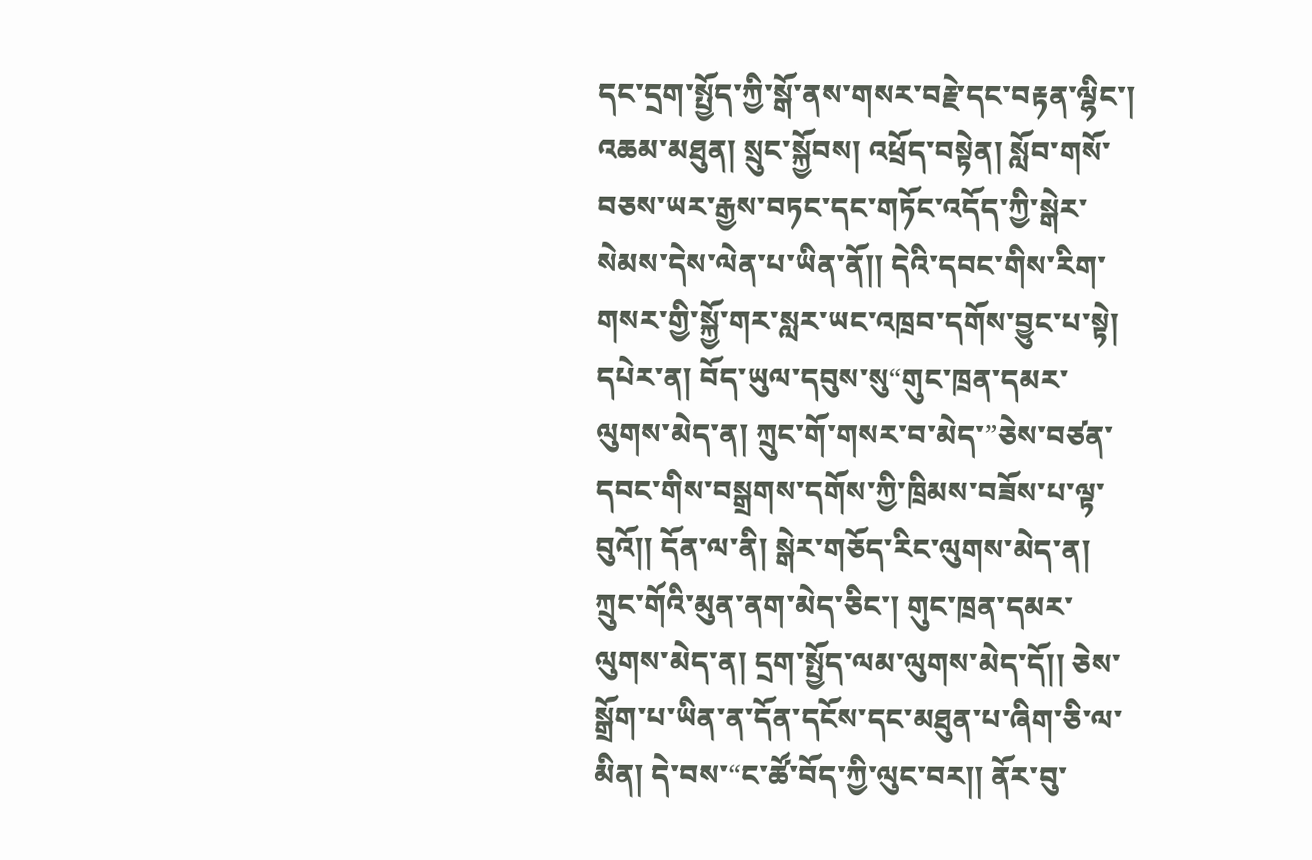དང་དྲག་སྤྱོད་ཀྱི་སྒོ་ནས་གསར་བརྗེ་དང་བརྟན་ལྷིང་། འཆམ་མཐུན། སྲུང་སྐྱོབས། འཕྲོད་བསྟེན། སློབ་གསོ་བཅས་ཡར་རྒྱས་བཏང་དང་གཏོང་འདོད་ཀྱི་སྒེར་སེམས་དེས་ལེན་པ་ཡིན་ནོ།། དེའི་དབང་གིས་རིག་གསར་གྱི་སྐྱོ་གར་སླར་ཡང་འཁྲབ་དགོས་བྱུང་པ་སྟེ། དཔེར་ན། བོད་ཡུལ་དབུས་སུ“གུང་ཁྲན་དམར་ལུགས་མེད་ན། ཀྲུང་གོ་གསར་བ་མེད་”ཅེས་བཙན་དབང་གིས་བསྒྲགས་དགོས་ཀྱི་ཁྲིམས་བཟོས་པ་ལྟ་བུའོ།། དོན་ལ་ནི། སྒེར་གཅོད་རིང་ལུགས་མེད་ན། ཀྲུང་གོའི་མུན་ནག་མེད་ཅིང་། གུང་ཁྲན་དམར་ལུགས་མེད་ན། དྲག་སྤྱོད་ལམ་ལུགས་མེད་དོ།། ཅེས་སྒྲོག་པ་ཡིན་ན་དོན་དངོས་དང་མཐུན་པ་ཞིག་ཅི་ལ་མིན། དེ་བས་“ང་ཚོ་བོད་ཀྱི་ལུང་བར།། ནོར་བུ་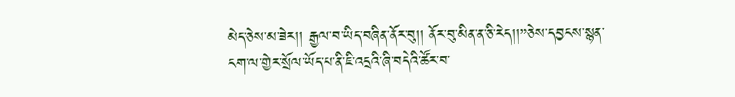མེད་ཅེས་མ་ཟེར།། རྒྱལ་བ་ཡིད་བཞིན་ནོར་བུ།། ནོར་བུ་མིན་ན་ཅི་རེད།།”ཅེས་དབྱངས་སྙན་ངག་ལ་གྱེར་སྲོལ་ཡོད་པ་ནི་ཇི་འདྲའི་ཞི་བདེའི་ཚོར་བ་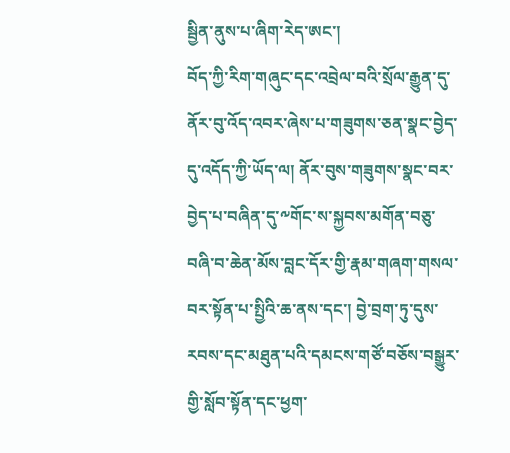སྦྱིན་ནུས་པ་ཞིག་རེད་ཨང་།
བོད་ཀྱི་རིག་གཞུང་དང་འབྲེལ་བའི་སྲོལ་རྒྱུན་དུ་ནོར་བུ་འོད་འབར་ཞེས་པ་གཟུགས་ཅན་སྣང་བྱེད་དུ་འདོད་ཀྱི་ཡོད་ལ། ནོར་བུས་གཟུགས་སྣང་བར་བྱེད་པ་བཞིན་དུ་༸གོང་ས་སྐྱབས་མགོན་བཅུ་བཞི་བ་ཆེན་མོས་བླང་དོར་གྱི་རྣམ་གཞག་གསལ་བར་སྟོན་པ་སྤྱིའི་ཆ་ནས་དང་། བྱེ་བྲག་ཏུ་དུས་རབས་དང་མཐུན་པའི་དམངས་གཙོ་བཅོས་བསྒྱུར་གྱི་སློབ་སྟོན་དང་ཕྱག་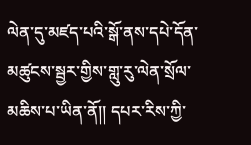ལེན་དུ་མཛད་པའི་སྒོ་ནས་དཔེ་དོན་མཚུངས་སྦྱར་གྱིས་གླུ་རུ་ལེན་སྲོལ་མཆིས་པ་ཡིན་ནོ།། དཔར་རིས་ཀྱི་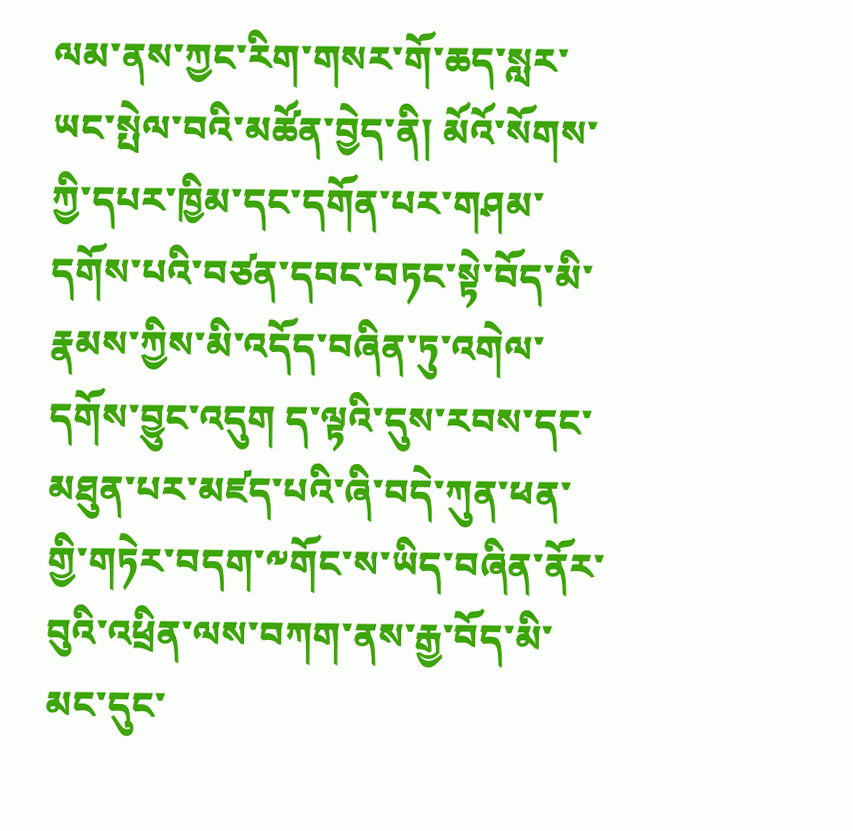ལམ་ནས་ཀྱང་རིག་གསར་གོ་ཆད་སླར་ཡང་སྤེལ་བའི་མཚོན་བྱེད་ནི། མོའོ་སོགས་ཀྱི་དཔར་ཁྱིམ་དང་དགོན་པར་གཤམ་དགོས་པའི་བཙན་དབང་བཏང་སྟེ་བོད་མི་རྣམས་ཀྱིས་མི་འདོད་བཞིན་ཏུ་འགེལ་དགོས་བྱུང་འདུག ད་ལྟའི་དུས་རབས་དང་མཐུན་པར་མཛད་པའི་ཞི་བདེ་ཀུན་ཕན་གྱི་གཏེར་བདག་༸གོང་ས་ཡིད་བཞིན་ནོར་བུའི་འཕྲིན་ལས་བཀག་ནས་རྒྱ་བོད་མི་མང་དུང་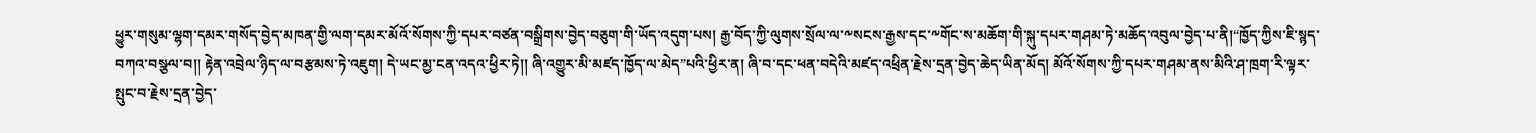ཕྱུར་གསུམ་ལྷག་དམར་གསོད་བྱེད་མཁན་གྱི་ལག་དམར་མོའོ་སོགས་ཀྱི་དཔར་བཙན་བསྒྲིགས་བྱེད་བཅུག་གི་ཡོད་འདུག་པས། རྒྱ་བོད་ཀྱི་ལུགས་སྲོལ་ལ་༸སངས་རྒྱས་དང་༸གོང་ས་མཆོག་གི་སྐུ་དཔར་གཤམ་ཏེ་མཆོད་འབུལ་བྱེད་པ་ནི།“ཁྱོད་ཀྱིས་ཇི་སྙད་བཀའ་བསྩལ་བ།། རྟེན་འབྲེལ་ཉིད་ལ་བརྩམས་ཏེ་འཇུག། དེ་ཡང་མྱ་ངན་འདའ་ཕྱིར་ཏེ།། ཞི་འགྱུར་མི་མཛད་ཁྱོད་ལ་མེད”པའི་ཕྱིར་ན། ཞི་བ་དང་ཕན་བདེའི་མཛད་འཕྲིན་རྗེས་དྲན་བྱེད་ཆེད་ཡིན་མོད། མོའོ་སོགས་ཀྱི་དཔར་གཤམ་ནས་མིའི་ཤ་ཁྲག་རི་ལྟར་སྤུང་བ་རྗེས་དྲན་བྱེད་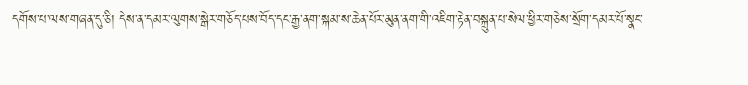དགོས་པ་ལས་གཞན་དུ་ཅི། དེས་ན་དམར་ལུགས་སྒེར་གཅོད་པས་བོད་དང་རྒྱ་ནག་སྐམ་ས་ཆེན་པོར་མུན་ནག་གི་འཇིག་རྟེན་བསྐྲུན་པ་སེལ་ཕྱིར་གཅེས་སྲོག་དམར་པོ་སྣང་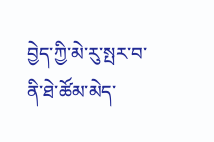བྱེད་ཀྱི་མེ་རུ་སྤར་བ་ནི་ཐེ་ཚོམ་མེད་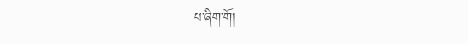པ་ཞིག་གོ།